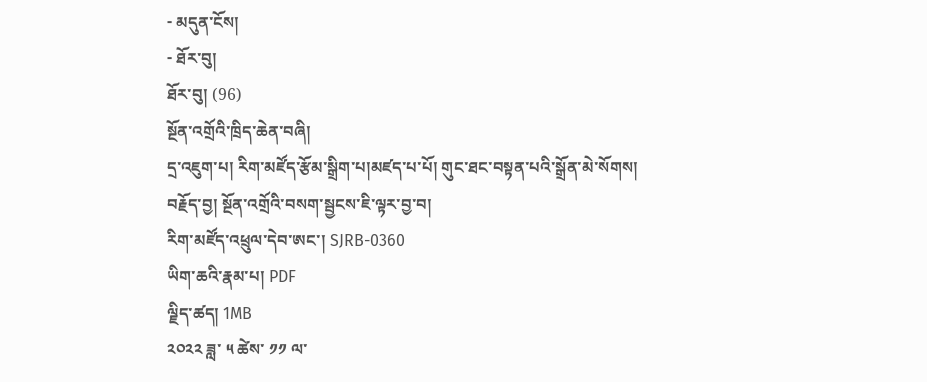- མདུན་ངོས།
- ཐོར་བུ།
ཐོར་བུ། (96)
སྔོན་འགྲོའི་ཁྲིད་ཆེན་བཞི།
དྲ་འཇུག་པ། རིག་མཛོད་རྩོམ་སྒྲིག་པ།མཛད་པ་པོ། གུང་ཐང་བསྟན་པའི་སྒྲོན་མེ་སོགས།
བརྗོད་བྱ། སྔོན་འགྲོའི་བསག་སྦྱངས་ཇི་ལྟར་བྱ་བ།
རིག་མཛོད་འཕྲུལ་དེབ་ཨང་། SJRB-0360
ཡིག་ཆའི་རྣམ་པ། PDF
ལྗིད་ཚད། 1MB
༢༠༢༢ ཟླ་ ༥ ཚེས་ ༡༡ ལ་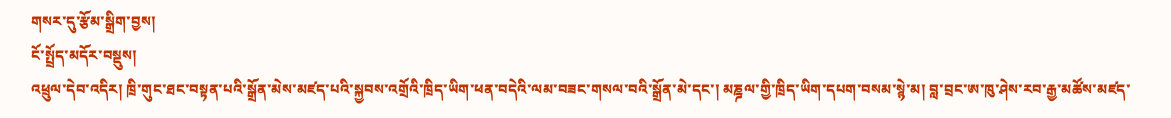གསར་དུ་རྩོམ་སྒྲིག་བྱས།
ངོ་སྤྲོད་མདོར་བསྡུས།
འཕྲུལ་དེབ་འདིར། ཁྲི་གུང་ཐང་བསྟན་པའི་སྒྲོན་མེས་མཛད་པའི་སྐྱབས་འགྲོའི་ཁྲིད་ཡིག་ཕན་བདེའི་ལམ་བཟང་གསལ་བའི་སྒྲོན་མེ་དང་། མཎྜལ་གྱི་ཁྲིད་ཡིག་དཔག་བསམ་སྙེ་མ། བླ་བྲང་ཨ་ཁུ་ཤེས་རབ་རྒྱ་མཚོས་མཛད་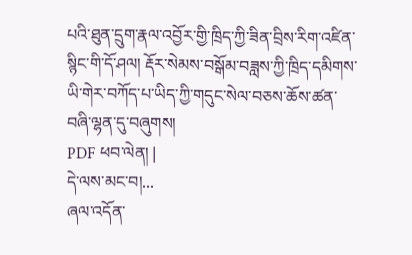པའི་ཐུན་དྲུག་རྣལ་འབྱོར་གྱི་ཁྲིད་ཀྱི་ཟིན་བྲིས་རིག་འཛིན་སྙིང་གི་དོ་ཤལ། རྡོར་སེམས་བསྒོམ་བཟླས་ཀྱི་ཁྲིད་དམིགས་ཡི་གེར་བཀོད་པ་ཡིད་ཀྱི་གདུང་སེལ་བཅས་ཆོས་ཚན་བཞི་ལྷན་དུ་བཞུགས།
PDF ཕབ་ལེན། |
དེ་ལས་མང་བ།...
ཞལ་འདོན་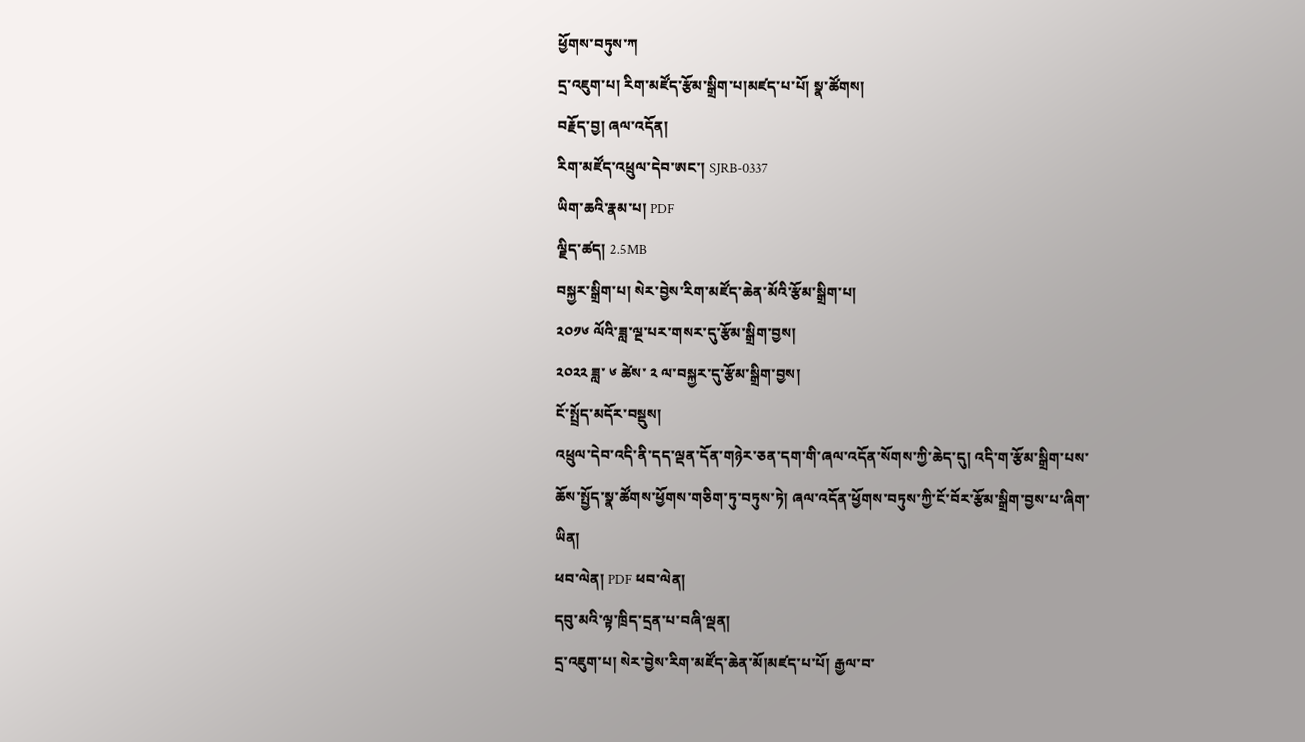ཕྱོགས་བཏུས་ཀ
དྲ་འཇུག་པ། རིག་མཛོད་རྩོམ་སྒྲིག་པ།མཛད་པ་པོ། སྣ་ཚོགས།
བརྗོད་བྱ། ཞལ་འདོན།
རིག་མཛོད་འཕྲུལ་དེབ་ཨང་། SJRB-0337
ཡིག་ཆའི་རྣམ་པ། PDF
ལྗིད་ཚད། 2.5MB
བསྐྱར་སྒྲིག་པ། སེར་བྱེས་རིག་མཛོད་ཆེན་མོའི་རྩོམ་སྒྲིག་པ།
༢༠༡༦ ལོའི་ཟླ་ལྔ་པར་གསར་དུ་རྩོམ་སྒྲིག་བྱས།
༢༠༢༢ ཟླ་ ༦ ཚེས་ ༢ ལ་བསྐྱར་དུ་རྩོམ་སྒྲིག་བྱས།
ངོ་སྤྲོད་མདོར་བསྡུས།
འཕྲུལ་དེབ་འདི་ནི་དད་ལྡན་དོན་གཉེར་ཅན་དག་གི་ཞལ་འདོན་སོགས་ཀྱི་ཆེད་དུ། འདི་ག་རྩོམ་སྒྲིག་པས་ཆོས་སྤྱོད་སྣ་ཚོགས་ཕྱོགས་གཅིག་ཏུ་བཏུས་ཏེ། ཞལ་འདོན་ཕྱོགས་བཏུས་ཀྱི་ངོ་བོར་རྩོམ་སྒྲིག་བྱས་པ་ཞིག་ཡིན།
ཕབ་ལེན། PDF ཕབ་ལེན།
དབུ་མའི་ལྟ་ཁྲིད་དྲན་པ་བཞི་ལྡན།
དྲ་འཇུག་པ། སེར་བྱེས་རིག་མཛོད་ཆེན་མོ།མཛད་པ་པོ། རྒྱལ་བ་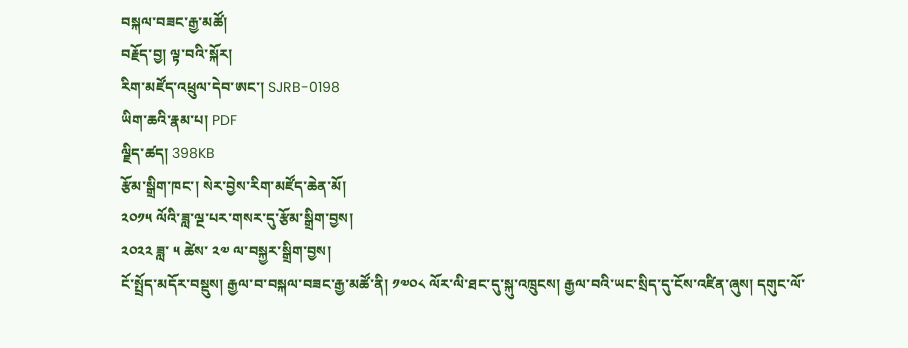བསྐལ་བཟང་རྒྱ་མཚོ།
བརྗོད་བྱ། ལྟ་བའི་སྐོར།
རིག་མཛོད་འཕྲུལ་དེབ་ཨང་། SJRB-0198
ཡིག་ཆའི་རྣམ་པ། PDF
ལྗིད་ཚད། 398KB
རྩོམ་སྒྲིག་ཁང་། སེར་བྱེས་རིག་མཛོད་ཆེན་མོ།
༢༠༡༥ ལོའི་ཟླ་ལྔ་པར་གསར་དུ་རྩོམ་སྒྲིག་བྱས།
༢༠༢༢ ཟླ་ ༥ ཚེས་ ༢༧ ལ་བསྐྱར་སྒྲིག་བྱས།
ངོ་སྤྲོད་མདོར་བསྡུས། རྒྱལ་བ་བསྐལ་བཟང་རྒྱ་མཚོ་ནི། ༡༧༠༨ ལོར་ལི་ཐང་དུ་སྐུ་འཁྲུངས། རྒྱལ་བའི་ཡང་སྲིད་དུ་ངོས་འཛིན་ཞུས། དགུང་ལོ་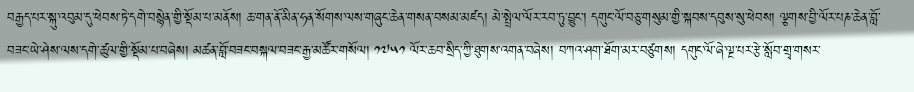བརྒྱད་པར་སྐུ་འབུམ་དུ་ཕེབས་ཏེ་དགེ་བསྙེན་གྱི་སྡོམ་པ་མནོས། ཆ་གན་ནོ་མིན་ཧན་སོགས་ལས་གཞུང་ཆེན་གསན་བསམ་མཛད། མེ་སྤྲེལ་ལོར་རབ་ཏུ་བྱུང་། དགུང་ལོ་བཅུ་གསུམ་གྱི་སྐབས་དབུས་སུ་ཕེབས། ལྕགས་བྱི་ལོར་པཎ་ཆེན་བློ་བཟང་ཡེ་ཤེས་ལས་དགེ་ཚུལ་གྱི་སྡོམ་པ་བཞེས། མཚན་བློ་བཟང་བསྐལ་བཟང་རྒྱ་མཚོར་གསོལ། ༡༧༥༡ ལོར་ཆབ་སྲིད་ཀྱི་ཐུགས་འགན་བཞེས། བཀའ་ཤག་ཐོག་མར་བཙུགས། དགུང་ལོ་ཞེ་ལྔ་པར་རྩེ་སློབ་གྲྭ་གསར་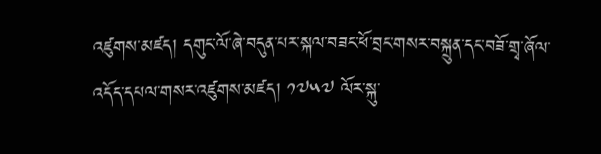འཛུགས་མཛད། དགུང་ལོ་ཞེ་བདུན་པར་སྐལ་བཟང་ཕོ་བྲང་གསར་བསྐྲུན་དང་བཟོ་གྲྭ་ཞོལ་འདོད་དཔལ་གསར་འཛུགས་མཛད། ༡༧༥༧ ལོར་སྐུ་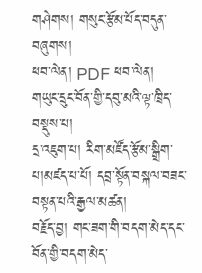གཤེགས། གསུང་རྩོམ་པོད་བདུན་བཞུགས།
ཕབ་ལེན། PDF ཕབ་ལེན།
གཡུང་དྲུང་བོན་གྱི་དབུ་མའི་ལྟ་ཁྲིད་བསྡུས་པ།
དྲ་འཇུག་པ། རིག་མཛོད་རྩོམ་སྒྲིག་པ།མཛད་པ་པོ། དབྲ་སྟོན་བསྐལ་བཟང་བསྟན་པའི་རྒྱལ་མཚན།
བརྗོད་བྱ། གང་ཟག་གི་བདག་མེད་དང་བོན་གྱི་བདག་མེད་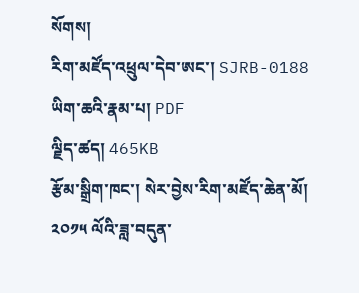སོགས།
རིག་མཛོད་འཕྲུལ་དེབ་ཨང་། SJRB-0188
ཡིག་ཆའི་རྣམ་པ། PDF
ལྗིད་ཚད། 465KB
རྩོམ་སྒྲིག་ཁང་། སེར་བྱེས་རིག་མཛོད་ཆེན་མོ།
༢༠༡༥ ལོའི་ཟླ་བདུན་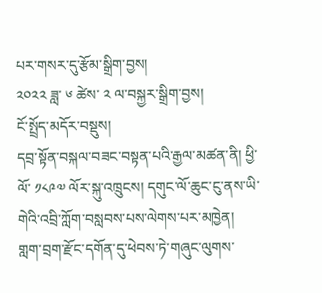པར་གསར་དུ་རྩོམ་སྒྲིག་བྱས།
༢༠༢༢ ཟླ་ ༦ ཚེས་ ༢ ལ་བསྐྱར་སྒྲིག་བྱས།
ངོ་སྤྲོད་མདོར་བསྡུས།
དབྲ་སྟོན་བསྐལ་བཟང་བསྟན་པའི་རྒྱལ་མཚན་ནི། ཕྱི་ལོ་ ༡༨༩༧ ལོར་སྐུ་འཁྲུངས། དགུང་ལོ་ཆུང་ངུ་ནས་ཡི་གེའི་འབྲི་ཀློག་བསླབས་པས་ལེགས་པར་མཁྱེན། གླག་བྲག་རྫོང་དགོན་དུ་ཕེབས་ཏེ་གཞུང་ལུགས་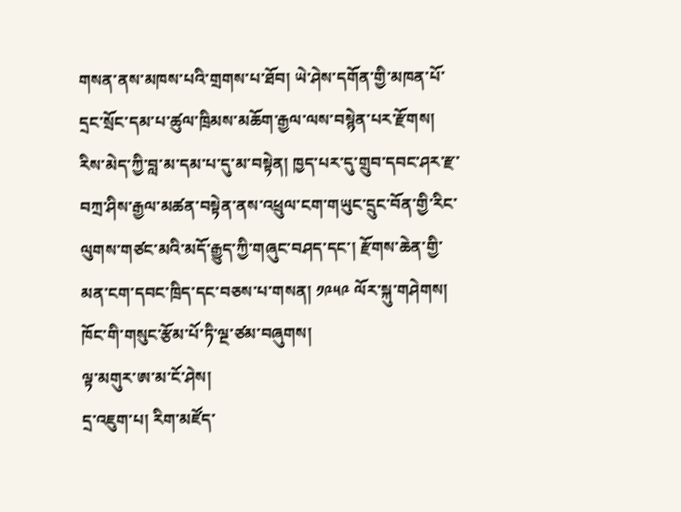གསན་ནས་མཁས་པའི་གྲགས་པ་ཐོབ། ཡེ་ཤེས་དགོན་གྱི་མཁན་པོ་དྲང་སྲོང་དམ་པ་ཚུལ་ཁྲིམས་མཆོག་རྒྱལ་ལས་བསྙེན་པར་རྫོགས། རིས་མེད་ཀྱི་བླ་མ་དམ་པ་དུ་མ་བསྟེན། ཁྱད་པར་དུ་གྲུབ་དབང་ཤར་རྫ་བཀྲ་ཤིས་རྒྱལ་མཚན་བསྟེན་ནས་འཕྲུལ་ངག་གཡུང་དྲུང་བོན་གྱི་རིང་ལུགས་གཙང་མའི་མདོ་རྒྱུད་ཀྱི་གཞུང་བཤད་དང་། རྫོགས་ཆེན་གྱི་མན་ངག་དབང་ཁྲིད་དང་བཅས་པ་གསན། ༡༩༥༩ ལོར་སྐུ་གཤེགས། ཁོང་གི་གསུང་རྩོམ་པོ་ཏི་ལྔ་ཙམ་བཞུགས།
ལྟ་མགུར་ཨ་མ་ངོ་ཤེས།
དྲ་འཇུག་པ། རིག་མཛོད་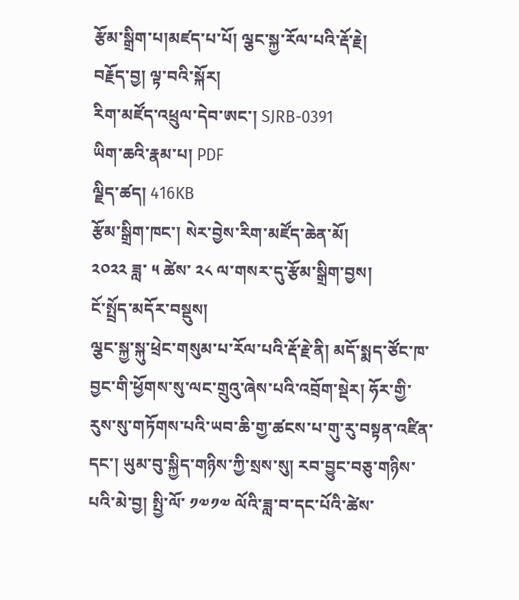རྩོམ་སྒྲིག་པ།མཛད་པ་པོ། ལྕང་སྐྱ་རོལ་པའི་རྡོ་རྗེ།
བརྗོད་བྱ། ལྟ་བའི་སྐོར།
རིག་མཛོད་འཕྲུལ་དེབ་ཨང་། SJRB-0391
ཡིག་ཆའི་རྣམ་པ། PDF
ལྗིད་ཚད། 416KB
རྩོམ་སྒྲིག་ཁང་། སེར་བྱེས་རིག་མཛོད་ཆེན་མོ།
༢༠༢༢ ཟླ་ ༥ ཚེས་ ༢༨ ལ་གསར་དུ་རྩོམ་སྒྲིག་བྱས།
ངོ་སྤྲོད་མདོར་བསྡུས།
ལྕང་སྐྱ་སྐུ་ཕྲེང་གསུམ་པ་རོལ་པའི་རྡོ་རྗེ་ནི། མདོ་སྨད་ཙོང་ཁ་བྱང་གི་ཕྱོགས་སུ་ལང་གྲུའུ་ཞེས་པའི་འབྲོག་སྡེར། ཧོར་གྱི་རུས་སུ་གཏོགས་པའི་ཡབ་ཆི་གྱ་ཚངས་པ་གུ་རུ་བསྟན་འཛིན་དང་། ཡུམ་བུ་སྐྱིད་གཉིས་ཀྱི་སྲས་སུ། རབ་བྱུང་བཅུ་གཉིས་པའི་མེ་བྱ། སྤྱི་ལོ་ ༡༧༡༧ ལོའི་ཟླ་བ་དང་པོའི་ཚེས་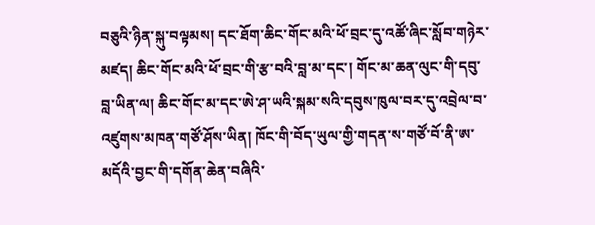བཅུའི་ཉིན་སྐུ་བལྟམས། དང་ཐོག་ཆིང་གོང་མའི་ཕོ་བྲང་དུ་འཚོ་ཞིང་སློབ་གཉེར་མཛད། ཆིང་གོང་མའི་ཕོ་བྲང་གི་རྩ་བའི་བླ་མ་དང་། གོང་མ་ཆན་ལུང་གི་དབུ་བླ་ཡིན་ལ། ཆིང་གོང་མ་དང་ཨེ་ཤ་ཡའི་སྐམ་སའི་དབུས་ཁུལ་བར་དུ་འབྲེལ་བ་འཛུགས་མཁན་གཙོ་ཤོས་ཡིན། ཁོང་གི་བོད་ཡུལ་གྱི་གདན་ས་གཙོ་བོ་ནི་ཨ་མདོའི་བྱང་གི་དགོན་ཆེན་བཞིའི་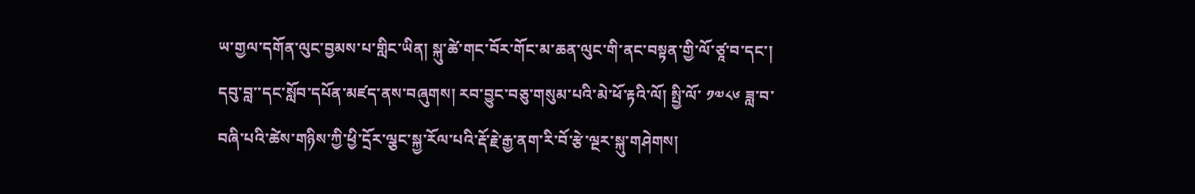ཡ་གྱལ་དགོན་ལུང་བྱམས་པ་གླིང་ཡིན། སྐུ་ཚེ་གང་བོར་གོང་མ་ཆན་ལུང་གི་ནང་བསྟན་གྱི་ལོ་ཙཱ་བ་དང་། དབུ་བླ་་དང་སློབ་དཔོན་མཛད་ནས་བཞུགས། རབ་བྱུང་བཅུ་གསུམ་པའི་མེ་ཕོ་རྟའི་ལོ། སྤྱི་ལོ་ ༡༧༨༦ ཟླ་བ་བཞི་པའི་ཚེས་གཉིས་ཀྱི་ཕྱི་དྲོར་ལྕང་སྐྱ་རོལ་པའི་རྡོ་རྗེ་རྒྱ་ནག་རི་བོ་རྩེ་ལྔར་སྐུ་གཤེགས།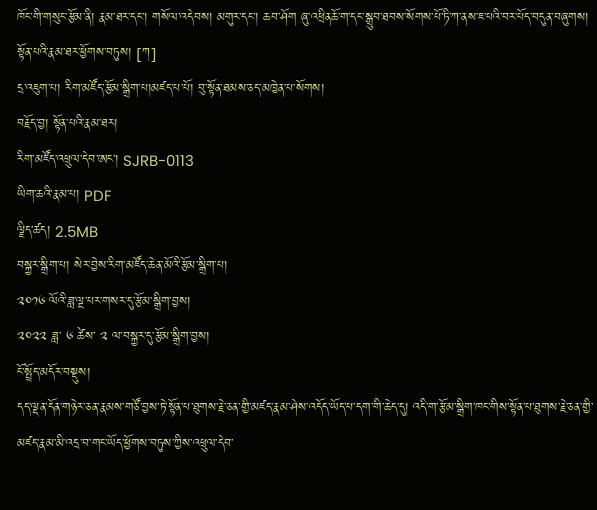ཁོང་གི་གསུང་རྩོམ་ནི། རྣམ་ཐར་དང་། གསོལ་འདེབས། མགུར་དང་། ཆབ་ཤོག ཞུ་འཕྲིནཆོ་ག་དང་སྒྲུབ་ཐབས་སོགས་པོ་ཏི་ཀ་ནས་ཇ་པའི་བར་པོད་བདུན་བཞུགས།
སྟོན་པའི་རྣམ་ཐར་ཕྱོགས་བཏུས། [ཀ]
དྲ་འཇུག་པ། རིག་མཛོད་རྩོམ་སྒྲིག་པ།མཛད་པ་པོ། བུ་སྟོན་ཐམས་ཅད་མཁྱེན་པ་སོགས།
བརྗོད་བྱ། སྟོན་པའི་རྣམ་ཐར།
རིག་མཛོད་འཕྲུལ་དེབ་ཨང་། SJRB-0113
ཡིག་ཆའི་རྣམ་པ། PDF
ལྗིད་ཚད། 2.5MB
བསྐྱར་སྒྲིག་པ། སེར་བྱེས་རིག་མཛོད་ཆེན་མོའི་རྩོམ་སྒྲིག་པ།
༢༠༡༦ ལོའི་ཟླ་ལྔ་པར་གསར་དུ་རྩོམ་སྒྲིག་བྱས།
༢༠༢༢ ཟླ་ ༦ ཚེས་ ༢ ལ་བསྐྱར་དུ་རྩོམ་སྒྲིག་བྱས།
ངོ་སྤྲོད་མདོར་བསྡུས།
དད་ལྡན་དོན་གཉེར་ཅན་རྣམས་གཙོ་བྱས་ཏེ་སྟོན་པ་ཐུགས་རྗེ་ཅན་གྱི་མཛད་རྣམ་ཤེས་འདོད་ཡོད་པ་དག་གི་ཆེད་དུ། འདི་ག་རྩོམ་སྒྲིག་ཁང་གིས་སྟོན་པ་ཐུགས་རྗེ་ཅན་གྱི་མཛད་རྣམ་མི་འདྲ་བ་གང་ཡོད་ཕྱོགས་བཏུས་ཀྱིས་འཕྲུལ་དེབ་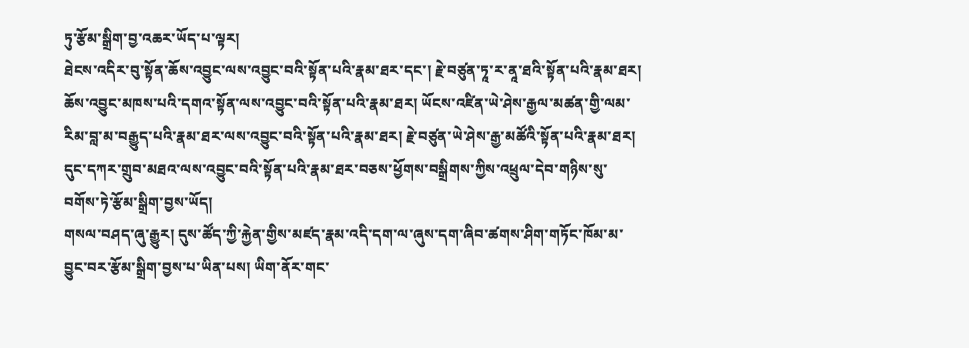ཏུ་རྩོམ་སྒྲིག་བྱ་འཆར་ཡོད་པ་ལྟར།
ཐེངས་འདིར་བུ་སྟོན་ཆོས་འབྱུང་ལས་འབྱུང་བའི་སྟོན་པའི་རྣམ་ཐར་དང་། རྗེ་བཙུན་ཏཱ་ར་ནཱ་ཐའི་སྟོན་པའི་རྣམ་ཐར། ཆོས་འབྱུང་མཁས་པའི་དགའ་སྟོན་ལས་འབྱུང་བའི་སྟོན་པའི་རྣམ་ཐར། ཡོངས་འཛིན་ཡེ་ཤེས་རྒྱལ་མཚན་གྱི་ལམ་རིམ་བླ་མ་བརྒྱུད་པའི་རྣམ་ཐར་ལས་འབྱུང་བའི་སྟོན་པའི་རྣམ་ཐར། རྗེ་བཙུན་ཡེ་ཤེས་རྒྱ་མཚོའི་སྟོན་པའི་རྣམ་ཐར། དུང་དཀར་གྲུབ་མཐའ་ལས་འབྱུང་བའི་སྟོན་པའི་རྣམ་ཐར་བཅས་ཕྱོགས་བསྒྲིགས་ཀྱིས་འཕྲུལ་དེབ་གཉིས་སུ་བགོས་ཏེ་རྩོམ་སྒྲིག་བྱས་ཡོད།
གསལ་བཤད་ཞུ་རྒྱུར། དུས་ཚོད་ཀྱི་རྐྱེན་གྱིས་མཛད་རྣམ་འདི་དག་ལ་ཞུས་དག་ཞིབ་ཚགས་ཤིག་གཏོང་ཁོམ་མ་བྱུང་བར་རྩོམ་སྒྲིག་བྱས་པ་ཡིན་པས། ཡིག་ནོར་གང་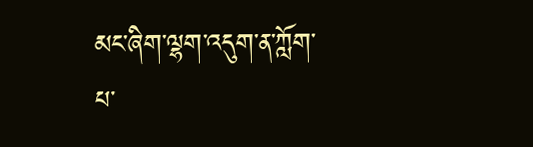མང་ཞིག་ལྷག་འདུག་ན་ཀློག་པ་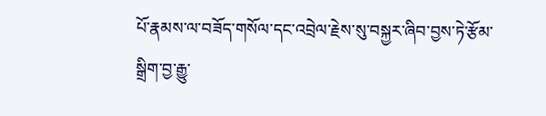པོ་རྣམས་ལ་བཟོད་གསོལ་དང་འབྲེལ་རྗེས་སུ་བསྐྱར་ཞིབ་བྱས་ཏེ་རྩོམ་སྒྲིག་བྱ་རྒྱུ་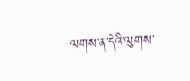ལགས་ན་དེའི་ལུགས་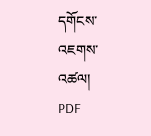དགོངས་འཇགས་འཚལ།
PDF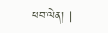ཕབ་ལེན། |